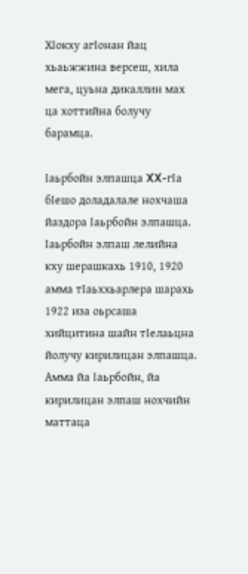ХӀокху агӀонан йац хьаьжжина версеш, хила мега, цуьна дикаллин мах ца хоттийна болучу барамца.

Ӏаьрбойн элпашца XX-гӀа бӀешо доладалале нохчаша йаздора Iаьрбойн элпашца. Ӏаьрбойн элпаш лелийна кху шерашкахь 1910, 1920 амма тӀаьххьарлера шарахь 1922 иза оьрсаша хийцитина шайн тӀелаьцна йолучу кирилицан элпашца. Амма йа Ӏаьрбойн, йа кирилицан элпаш нохчийн маттаца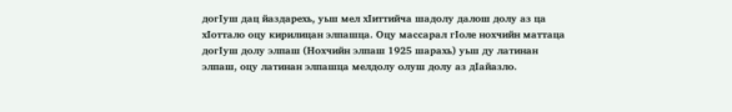догӀуш дац йаздарехь, уьш мел хӀиттийча шадолу далош долу аз ца хӀоттало оцу кирилицан элпашца. Оцу массарал гӀоле нохчийн маттаца догӀуш долу элпаш (Нохчийн элпаш 1925 шарахь) уьш ду латинан элпаш, оцу латинан элпашца мелдолу олуш долу аз дӀайазло.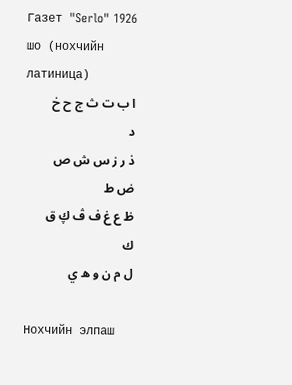Газет "Serlo" 1926 шо (нохчийн латиница)
ا ب ت ث ج ح خ د
ذ ر ز س ش ص ض ط
ظ ع غ ف ڤ ڮ ق ك
ل م ن و ه ي

Нохчийн элпаш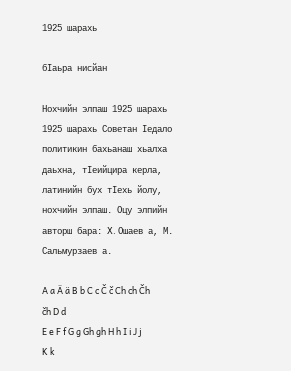1925 шарахь

бӀаьра нисйан

Нохчийн элпаш 1925 шарахь 1925 шарахь Советан Iедало политикин бахьанаш хьалха даьхна, тIеийцира керла, латинийн бух тIехь йолу, нохчийн элпаш. Оцу элпийн авторш бара: X. Ошаев а, М. Сальмурзаев а.

A a Ä ä B b C c Č č Ch ch Čh čh D d
E e F f G g Gh gh H h I i J j K k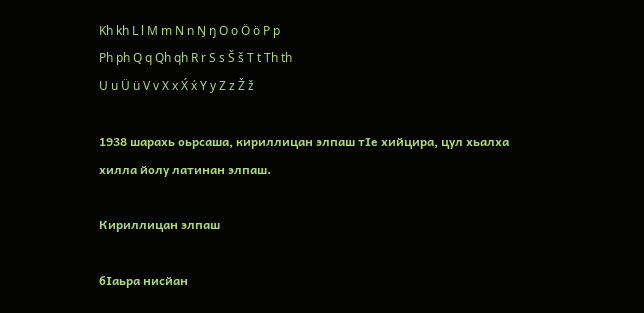Kh kh L l M m N n Ŋ ŋ O o Ö ö P p
Ph ph Q q Qh qh R r S s Š š T t Th th
U u Ü ü V v X x X́ x́ Y y Z z Ž ž

1938 шарахь оьрсаша, кириллицан элпаш тIе хийцира, цул хьалха хилла йолу латинан элпаш.

Кириллицан элпаш

бӀаьра нисйан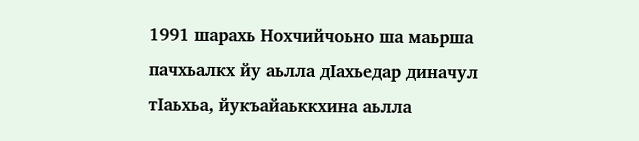1991 шарахь Нохчийчоьно ша маьрша пачхьалкх йу аьлла дӀахьедар диначул тӀаьхьа, йукъайаьккхина аьлла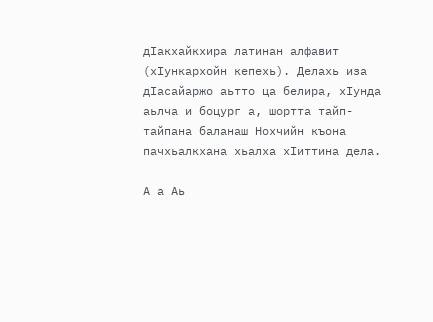дӀакхайкхира латинан алфавит (хIункархойн кепехь). Делахь иза дӀасайаржо аьтто ца белира, хӀунда аьлча и боцург а, шортта тайп-тайпана баланаш Нохчийн къона пачхьалкхана хьалха хӀиттина дела.

А а Аь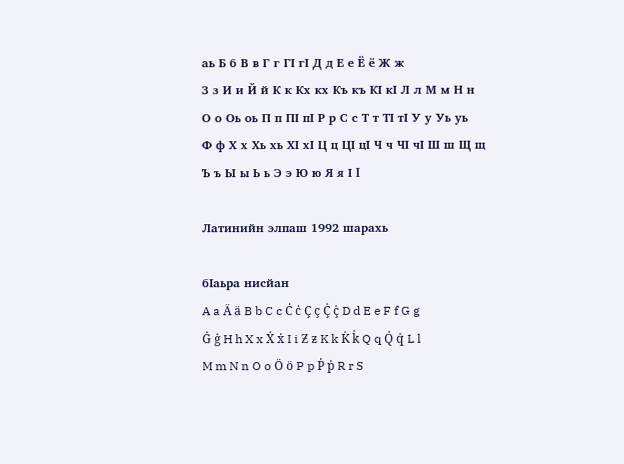аь Б б В в Г г ГӀ гӀ Д д Е е Ё ё Ж ж
З з И и Й й К к Кх кх Къ къ КӀ кӀ Л л М м Н н
О о Оь оь П п ПӀ пӀ Р р С с Т т ТӀ тӀ У у Уь уь
Ф ф Х х Хь хь ХӀ хӀ Ц ц ЦӀ цӀ Ч ч ЧӀ чӀ Ш ш Щ щ
Ъ ъ Ы ы Ь ь Э э Ю ю Я я Ӏ ӏ

Латинийн элпаш 1992 шарахь

бӀаьра нисйан
A a Ä ä B b C c Ċ ċ Ç ç Ç̇ ç̇ D d E e F f G g
Ġ ġ H h X x Ẋ ẋ I i Ƶ ƶ K k K̇ k̇ Q q Q̇ q̇ L l
M m N n O o Ö ö P p Ṗ ṗ R r S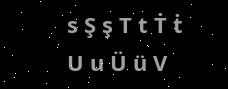s Ş ş T t Ṫ ṫ
U u Ü ü V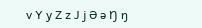v Y y Z z J j Ə ə Ŋ ŋ